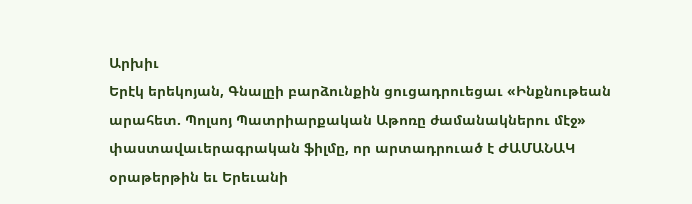Արխիւ
Երէկ երեկոյան, Գնալըի բարձունքին ցուցադրուեցաւ «Ինքնութեան արահետ. Պոլսոյ Պատրիարքական Աթոռը ժամանակներու մէջ» փաստավաւերագրական ֆիլմը, որ արտադրուած է ԺԱՄԱՆԱԿ օրաթերթին եւ Երեւանի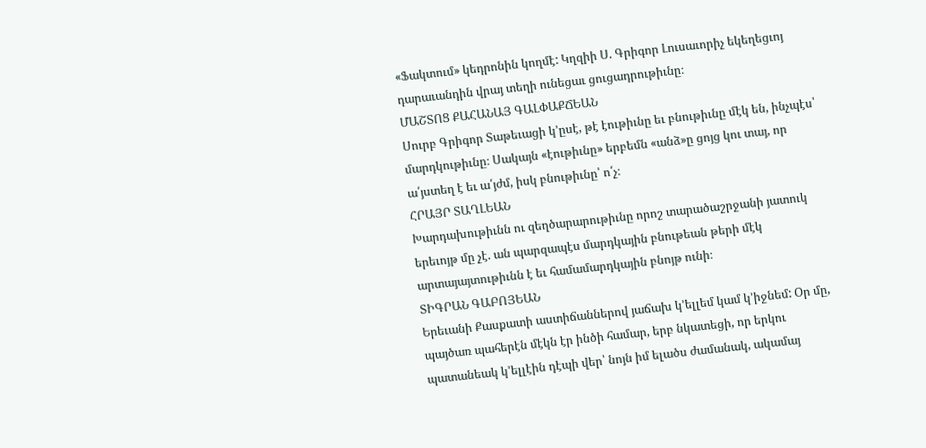«Ֆակտում» կեդրոնին կողմէ: Կղզիի Ս. Գրիգոր Լուսաւորիչ եկեղեցւոյ դարաւանդին վրայ տեղի ունեցաւ ցուցադրութիւնը։
ՄԱՇՏՈՑ ՔԱՀԱՆԱՅ ԳԱԼՓԱՔՃԵԱՆ
Սուրբ Գրիգոր Տաթեւացի կ՚ըսէ, թէ էութիւնը եւ բնութիւնը մէկ են, ինչպէս՝ մարդկութիւնը։ Սակայն «էութիւնը» երբեմն «անձ»ը ցոյց կու տայ, որ ա՛յստեղ է եւ ա՛յժմ, իսկ բնութիւնը՝ ո՛չ։
ՀՐԱՅՐ ՏԱՂԼԵԱՆ
Խարդախութիւնն ու զեղծարարութիւնը որոշ տարածաշրջանի յատուկ երեւոյթ մը չէ. ան պարզապէս մարդկային բնութեան թերի մէկ արտայայտութիւնն է եւ համամարդկային բնոյթ ունի։
ՏԻԳՐԱՆ ԳԱԲՈՅԵԱՆ
Երեւանի Քասքատի աստիճաններով յաճախ կ՚ելլեմ կամ կ՚իջնեմ: Օր մը, պայծառ պահերէն մէկն էր ինծի համար, երբ նկատեցի, որ երկու պատանեակ կ՚ելլէին դէպի վեր՝ նոյն իմ ելածս ժամանակ, ակամայ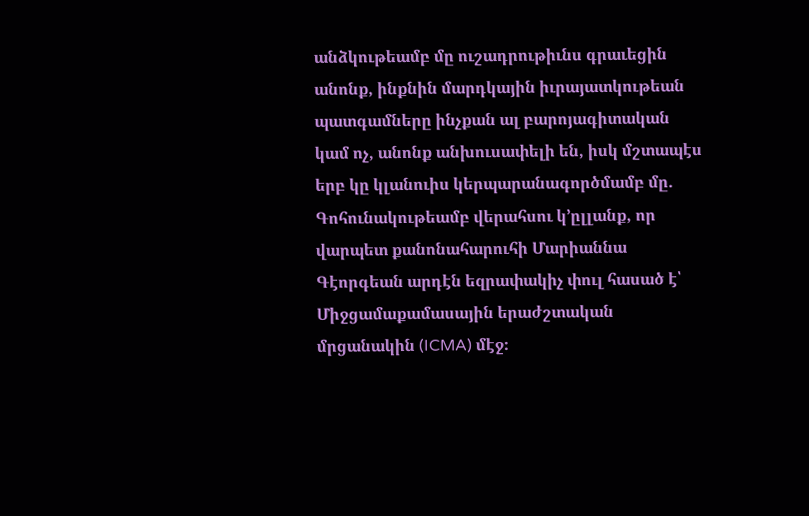անձկութեամբ մը ուշադրութիւնս գրաւեցին անոնք, ինքնին մարդկային իւրայատկութեան պատգամները ինչքան ալ բարոյագիտական կամ ոչ, անոնք անխուսափելի են, իսկ մշտապէս երբ կը կլանուիս կերպարանագործմամբ մը.
Գոհունակութեամբ վերահսու կ՚ըլլանք, որ վարպետ քանոնահարուհի Մարիաննա Գէորգեան արդէն եզրափակիչ փուլ հասած է՝ Միջցամաքամասային երաժշտական մրցանակին (ICMA) մէջ։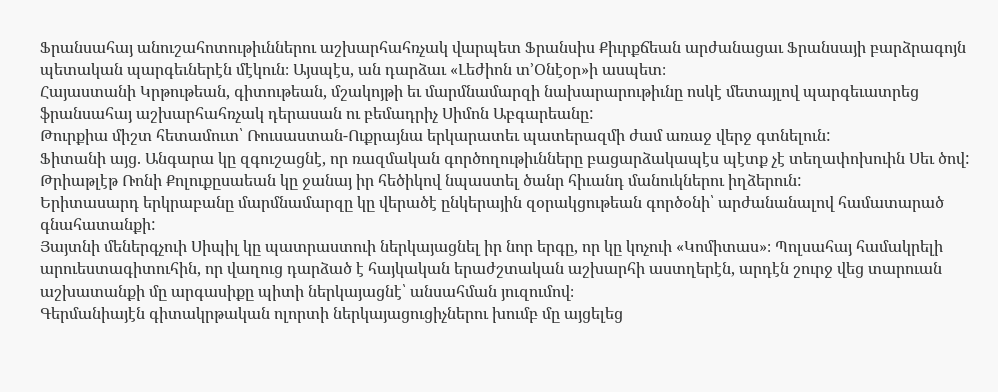Ֆրանսահայ անուշահոտութիւններու աշխարհահռչակ վարպետ Ֆրանսիս Քիւրքճեան արժանացաւ Ֆրանսայի բարձրագոյն պետական պարգեւներէն մէկուն։ Այսպէս, ան դարձաւ «Լեժիոն տ՚Օնէօր»ի ասպետ։
Հայաստանի Կրթութեան, գիտութեան, մշակոյթի եւ մարմնամարզի նախարարութիւնը ոսկէ մետայլով պարգեւատրեց ֆրանսահայ աշխարհահռչակ դերասան ու բեմադրիչ Սիմոն Աբգարեանը:
Թուրքիա միշտ հետամուտ՝ Ռուսաստան-Ուքրայնա երկարատեւ պատերազմի ժամ առաջ վերջ գտնելուն:
Ֆիտանի այց. Անգարա կը զգուշացնէ, որ ռազմական գործողութիւնները բացարձակապէս պէտք չէ տեղափոխուին Սեւ ծով:
Թրիաթլէթ Ռոնի Քոլուքըսաեան կը ջանայ իր հեծիկով նպաստել ծանր հիւանդ մանուկներու իղձերուն:
Երիտասարդ երկրաբանը մարմնամարզը կը վերածէ ընկերային զօրակցութեան գործօնի՝ արժանանալով համատարած գնահատանքի:
Յայտնի մեներգչուի Սիպիլ կը պատրաստուի ներկայացնել իր նոր երգը, որ կը կոչուի «Կոմիտաս»։ Պոլսահայ համակրելի արուեստագիտուհին, որ վաղուց դարձած է հայկական երաժշտական աշխարհի աստղերէն, արդէն շուրջ վեց տարուան աշխատանքի մը արգասիքը պիտի ներկայացնէ՝ անսահման յուզումով։
Գերմանիայէն գիտակրթական ոլորտի ներկայացուցիչներու խումբ մը այցելեց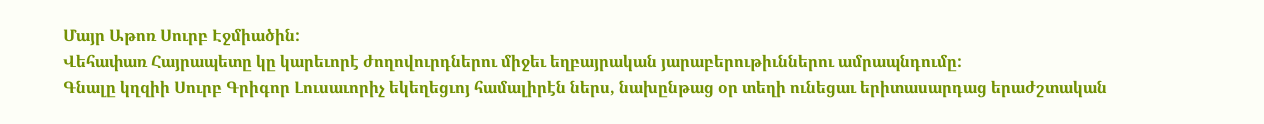Մայր Աթոռ Սուրբ Էջմիածին:
Վեհափառ Հայրապետը կը կարեւորէ ժողովուրդներու միջեւ եղբայրական յարաբերութիւններու ամրապնդումը:
Գնալը կղզիի Սուրբ Գրիգոր Լուսաւորիչ եկեղեցւոյ համալիրէն ներս, նախընթաց օր տեղի ունեցաւ երիտասարդաց երաժշտական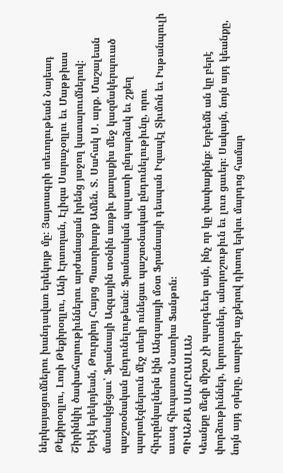ներկայացումներու խանդավառ երեկոյթ մը: Յայտագրի տեւողութեան Նայեադ Թեքիրօղլու, Լոռի Թեքիրօղլու, Անի Էրտողան, Էլիզա Սարաչօղլու եւ Մաթթիաս Շիրինկիլ ծափահարութիւններու արժանացան իրենց յաջող կատարումներով:
Երէկ երեկոյեան, Թուրքիոյ Հայոց Պատրիարք Ամեն. Տ. Սահակ Ս. արք. Մաշալեան մասնակցեցաւ՝ Ֆրանսայի Ազգային տօնին առթիւ քաղաքիս մեջ կազմակերպուած պաշտօնական ընդունելութեան։ Ֆրանսական պալատի ընդարձակ եւ շքեղ պարտէզներուն մէջ տեղի ունեցաւ պաշտօնական ընդունելութիւնը, որու հիւրընկալներն էին Անգարայի մօտ Ֆրանսայի դեսպան Իզապէլ Տիւմոն եւ Իսթանպուլի աւագ հիւպատոս Նատիա Ֆանթոն։
ՊԻԱՆՔԱ ՍԱՐԸԱՍԼԱՆ
Կեանքը մեզի միշտ չի պարգեւեր այն, ինչ որ կը փափաքինք։ Երբեմն ան կը բերէ փորձութիւններ, կորուստներ, անորոշութիւն եւ լուռ ցաւեր։ Սակայն, նոյն այդ կեանքը, նոյն այդ օրերը, տարբեր աչքերով դիտող երկու մարդոց համար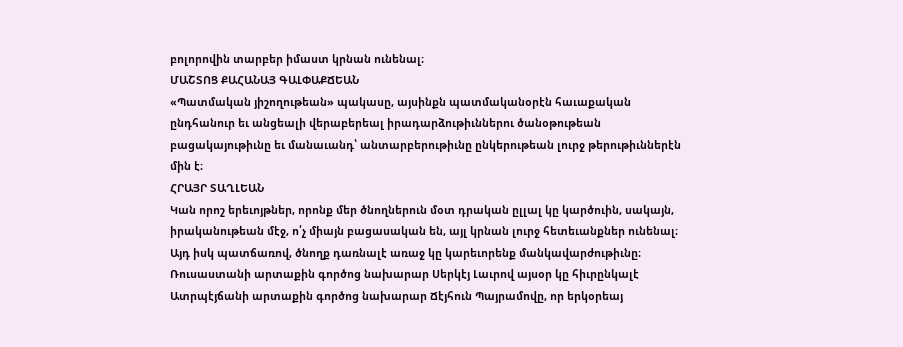բոլորովին տարբեր իմաստ կրնան ունենալ։
ՄԱՇՏՈՑ ՔԱՀԱՆԱՅ ԳԱԼՓԱՔՃԵԱՆ
«Պատմական յիշողութեան» պակասը, այսինքն պատմականօրէն հաւաքական ընդհանուր եւ անցեալի վերաբերեալ իրադարձութիւններու ծանօթութեան բացակայութիւնը եւ մանաւանդ՝ անտարբերութիւնը ընկերութեան լուրջ թերութիւններէն մին է։
ՀՐԱՅՐ ՏԱՂԼԵԱՆ
Կան որոշ երեւոյթներ, որոնք մեր ծնողներուն մօտ դրական ըլլալ կը կարծուին, սակայն, իրականութեան մէջ, ո՛չ միայն բացասական են, այլ կրնան լուրջ հետեւանքներ ունենալ։ Այդ իսկ պատճառով, ծնողք դառնալէ առաջ կը կարեւորենք մանկավարժութիւնը։
Ռուսաստանի արտաքին գործոց նախարար Սերկէյ Լաւրով այսօր կը հիւրընկալէ Ատրպէյճանի արտաքին գործոց նախարար Ճէյհուն Պայրամովը, որ երկօրեայ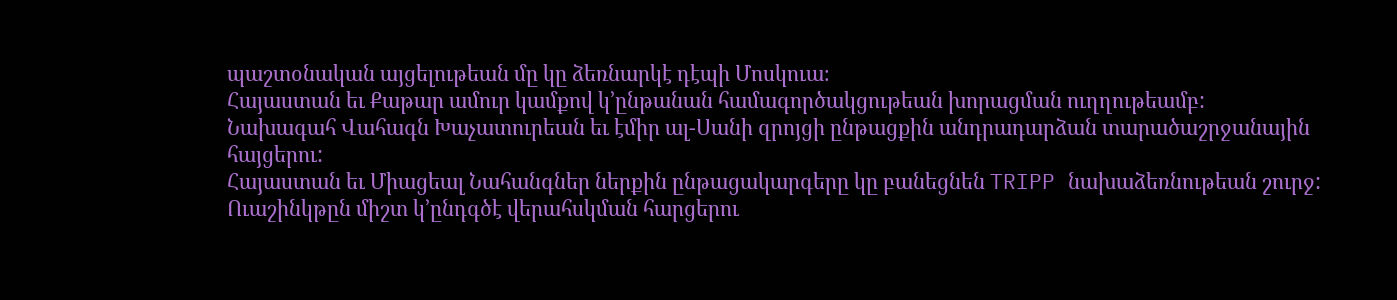պաշտօնական այցելութեան մը կը ձեռնարկէ դէպի Մոսկուա։
Հայաստան եւ Քաթար ամուր կամքով կ՚ընթանան համագործակցութեան խորացման ուղղութեամբ:
Նախագահ Վահագն Խաչատուրեան եւ էմիր ալ-Սանի զրոյցի ընթացքին անդրադարձան տարածաշրջանային հայցերու:
Հայաստան եւ Միացեալ Նահանգներ ներքին ընթացակարգերը կը բանեցնեն TRIPP նախաձեռնութեան շուրջ:
Ուաշինկթըն միշտ կ՚ընդգծէ վերահսկման հարցերու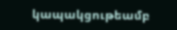կապակցութեամբ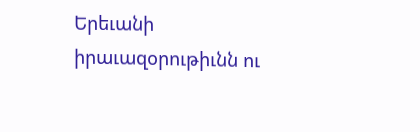Երեւանի իրաւազօրութիւնն ու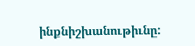ինքնիշխանութիւնը: